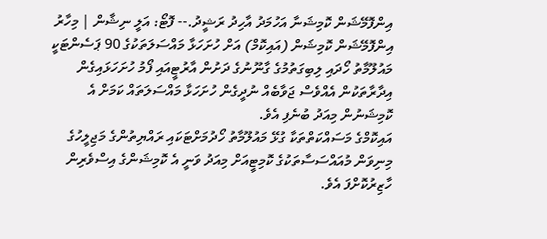އިންފޮމޭޝަން ކޮމިޝަނާ އަހުމަދު އާހިދު ރަޝީދު.-- ފޮޓޯ: އަލީ ނިޝާން | މިހާރު
އިންފޮމޭޝަން ކޮމިޝަން (އައިކޮމް) އަށް ހުށަހަޅާ މައްސަލަތަކުގެ 90 ޕަސެންޓަކީ މައުލޫމާތު ހޯދައި ލިބިގަތުމުގެ ގާނޫނުގެ ދަށުން އާރުޓީއައި ފޯމު ހުށަހަޅައިގެން އިދާރާތަކުން އެއްވެސް ޖަވާބެއް ނުދީގެން ހުށަހަޅާ މައްސަލަތައް ކަމަށް އެ ކޮމިޝަނުން މިއަދު ބުނެފި އެވެ.
އައިކޮމްގެ މަސައްކަތްތަކާ ގުޅޭ މައުލޫމާތު ހޯދުމަށްޓަކައި ރައްޔިތުންގެ މަޖިލީހުގެ މިނިވަން މުއައްސަސާތަކުގެ ކޮމިޓީއަށް މިއަދު ވަނީ އެ ކޮމިޝަންގެ އިސްވެރިން ހާޒިރުކޮށްފަ އެވެ.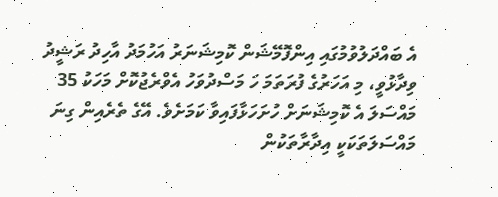އެ ބައްދަލުވުމުގައި އިންފޮމޭޝަން ކޮމިޝަނަރު އަހުމަދު އާހިދު ރަޝީދު ވިދާޅުވީ، މި އަހަރުގެ ފުރަތަމަ ހަ މަސްދުވަހު އެވްރެޖުކޮށް މަހަކު 35 މައްސަލަ އެ ކޮމިޝަނަށް ހުށަހަޅާފައިވާ ކަމަށެވެ. އޭގެ ތެރެއިން ގިނަ މައްސަލަތަކަކީ އިދާރާތަކުން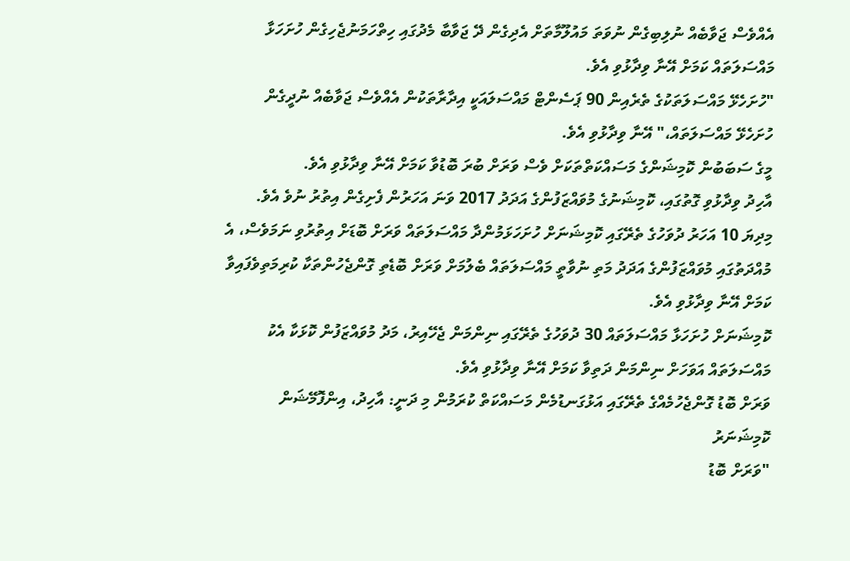އެއްވެސް ޖަވާބެއް ނުލިބިގެން ނުވަތަ މައުލޫމާތަށް އެދިގެން ދޭ ޖަވާބާ މެދުގައި ހިތްހަމަނުޖެހިގެން ހުށަހަޅާ މައްސަލަތައް ކަމަށް އޭނާ ވިދާޅުވި އެވެ.
"ހުށަހެޅޭ މައްސަލަތަކުގެ ތެރެއިން 90 ޕަސެންޓް މައްސަލައަކީ އިދާރާތަކުން އެއްވެސް ޖަވާބެއް ނުދީގެން ހުށަހެޅޭ މައްސަލަތައް،" އޭނާ ވިދާޅުވި އެވެ.
މީގެ ސަބަބުން ކޮމިޝަންގެ މަސައްކަތްތަކަށް ވެސް ވަރަށް ބުރަ ބޮޑުވާ ކަމަށް އޭނާ ވިދާޅުވި އެވެ.
އާހިދު ވިދާޅުވި ގޮތުގައި، ކޮމިޝަނުގެ މުވައްޒަފުންގެ އަދަދު 2017 ވަނަ އަހަރުން ފެށިގެން އިތުރު ނުވެ އެވެ. މިދިޔަ 10 އަހަރު ދުވަހުގެ ތެރޭގައި ކޮމިޝަނަށް ހުށަހަޅަމުންދާ މައްސަލަތައް ވަރަށް ބޮޑަށް އިތުރުވި ނަމަވެސް، އެ މުއްދަތުގައި މުވައްޒަފުންގެ އަދަދު މަތި ނުވާތީ މައްސަލަތައް ބެލުމަށް ވަރަށް ބޮޑެތި ގޮންޖެހުންތަކާ ކުރިމަތިވެފައިވާ ކަމަށް އޭނާ ވިދާޅުވި އެވެ.
ކޮމިޝަނަށް ހުށަހަޅާ މައްސަލަތައް 30 ދުވަހުގެ ތެރޭގައި ނިންމަން ޖެހޭއިރު، މަދު މުވައްޒަފުން ކޮޅަކާ އެކު މައްސަލަތައް އަވަހަށް ނިންމަން ދަތިވާ ކަމަށް އޭނާ ވިދާޅުވި އެވެ.
ވަރަށް ބޮޑު ގޮންޖެހުމެއްގެ ތެރޭގައި އަޅުގަނޑުމެން މަސައްކަތް ކުރަމުން މި ދަނީ: އާހިދު، އިންފޮމޭޝަން ކޮމިޝަނަރު
"ވަރަށް ބޮޑު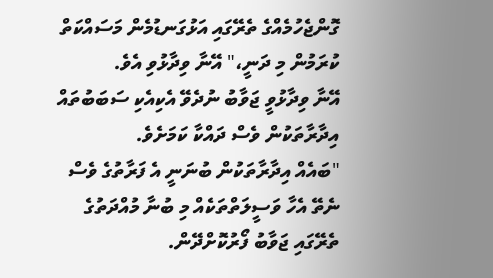ގޮންޖެހުމެއްގެ ތެރޭގައި އަޅުގަނޑުމެން މަސައްކަތް ކުރަމުން މި ދަނީ،" އޭނާ ވިދާޅުވި އެވެ.
އޭނާ ވިދާޅުވީ ޖަވާބު ނުދެވޭ އެކިއެކި ސަބަބުތައް އިދާރާތަކުން ވެސް ދައްކާ ކަމަށެވެ.
"ބައެއް އިދާރާތަކުން ބުނަނީ އެ ފަރާތުގެ ވެސް ނެތޭ އެހާ ވަސީލަތްތަކެއް މި ބުނާ މުއްދަތުގެ ތެރޭގައި ޖަވާބު ފޯރުކޮށްދޭން.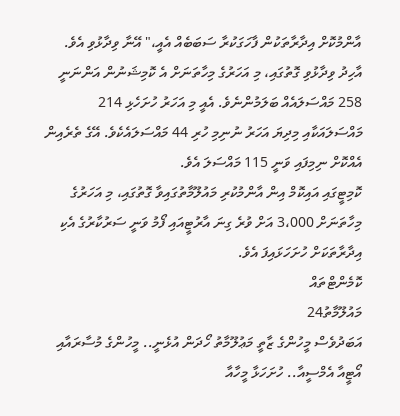އާންމުކޮށް އިދާރާތަކުން ފާހަގަކުރާ ސަބަބެއް އެއީ،" އޭނާ ވިދާޅުވި އެވެ.
އާހިދު ވިދާޅުވި ގޮތުގައި، މި އަހަރުގެ މިހާތަނަށް އެ ކޮމިޝަނުން އަންނަނީ 258 މައްސަލައެއް ބަލަމުންނެވެ. އެއީ މި އަހަރު ހުށަހެޅި 214 މައްސަލައަކާއި މިދިޔަ އަހަރު ނުނިމި ހުރި 44 މައްސަލައެކެވެ. އޭގެ ތެރެއިން އެއްކޮށް ނިމިފައި ވަނީ 115 މައްސަލަ އެވެ.
ކޮމިޓީގައި އައިކޮމް އިން އާންމުކުރި މައުލޫމާތުގައިވާ ގޮތުގައި، މި އަހަރުގެ މިހާތަނަށް 3،000 އަށް ވުރެ ގިނަ އާރުޓީއައި ފޯމު ވަނީ ސަރުކާރުގެ އެކި އިދާރާތަކަށް ހުށަހަޅައިފަ އެވެ.
ކޮމެންޓްތައް
މައުލޫމާތު24
އަބަދުވެސް މީހުންގެ ޒާތީ މަޢުލޫމާތު ހޯދަން އުޅެނީ.. މީހުންގެ މުސާރައާއި އޯޓީއާ އެމްސީއާ.. ހުށަހަޅާ މީހާއާ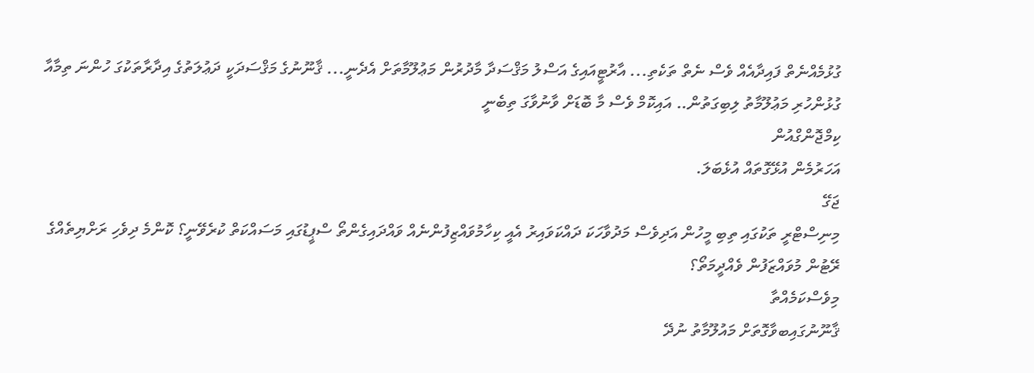ގުޅުމެއްނެތް ފައިދާއެއް ވެސް ނެތް ތަކެތި... އާރުޓީއައިގެ އަސްލު މަޤްސަދާ މާދުރުން މަޢުލޫމާތަށް އެދެނީ... ޤާނޫނުގެ މަޤްސަދަކީ ދަޢުލަތުގެ އިދާރާތަކުގަ ހުންނަ ތިމާއާ ގުޅުންހުރި މަޢުލޫމާތު ލިބިގަތުން.. އައިކޮމް ވެސް މާ ބޮޑަށް ވާނުވާގަ ތިބެނީ
ކިމްޖޮންގްއުން
އަހަރުމެން އުޅޭގޮތައް އުޅެބަލަ.
ޖަގޭ
މިނިސްޓްރީ ތަކުގައި ތިބި މީހުން އަދިވެސް މަދުވާހަކަ ދައްކަވައިރު އެއީ ކިހާމުވައްޒިފުންނެއް ވައްދައިގެންތޯ ސްޕީޑުގައި މަސައްކަތް ކުރެވޭނީ؟ ކޮންމެ ދިވެހި ރަށްޔިތެއްގެ ރޭޓުން މުވައްޒަފުން ވެއްދީމަތޯ؟
މިވެސްކަމެއްތާ
ޤާނޫނުގައިބވާގޮތަށް މައުލޫމާތު ނުދޭ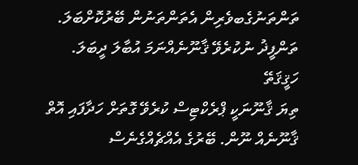ތަންތަނުގެބވެރިން އެތަންތަނުން ބޭރުކޮށްބަލަ. ތަންފީޛު ނުކުރެވޭ ޤާނޫނެއްނަމަ އުބާލަ ދީބަލަ.
ހަޤީޤަތޭ
ތިޔަ ޤާނޫނަކީ ޕްރެކްޓިސް ކުރެވޭ ގޮތަށް ހަދާފައި އޮތް ޤާނޫނެއް ނޫން. ބޭރުގެ އެއްޗެއްގެނެސް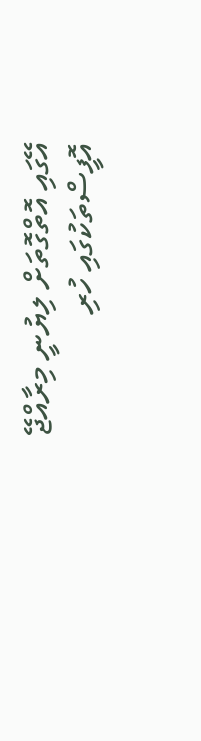އޭގައި އޮތްގޮތަށް ލިޔުނީ މިރާއްޖޭ އޮފީސްތަކުގައި ހުރި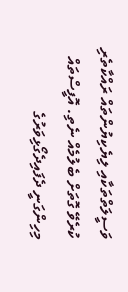ވަސީލަތްތަކާއި ލިޔެކިޔުންތައް ރައްކާތެރި ކުރެވޭ ގޮތަށް ބެލުމެއް ނެތި. އޮފީސްތައް މިހިންގަނީ ދެފައިދެގޯޅިވަރުގެ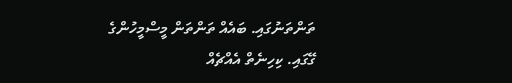ތަންތަނުގައި. ބައެއް ތަންތަން މީސްމީހުންގެ ގޭގައި. ކިހިނެތް އެއްޗެއް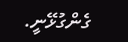ގެންގުޅޭނީ.